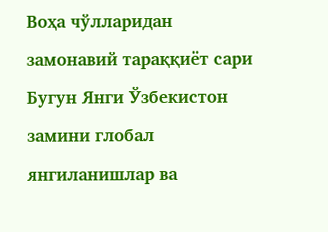Воҳа чўлларидан замонавий тараққиёт сари
Бугун Янги Ўзбекистон замини глобал янгиланишлар ва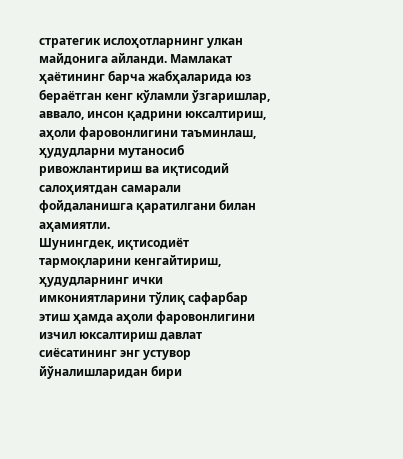стратегик ислоҳотларнинг улкан майдонига айланди. Мамлакат ҳаётининг барча жабҳаларида юз бераётган кенг кўламли ўзгаришлар, аввало, инсон қадрини юксалтириш, аҳоли фаровонлигини таъминлаш, ҳудудларни мутаносиб ривожлантириш ва иқтисодий салоҳиятдан самарали фойдаланишга қаратилгани билан аҳамиятли.
Шунингдек, иқтисодиёт тармоқларини кенгайтириш, ҳудудларнинг ички имкониятларини тўлиқ сафарбар этиш ҳамда аҳоли фаровонлигини изчил юксалтириш давлат сиёсатининг энг устувор йўналишларидан бири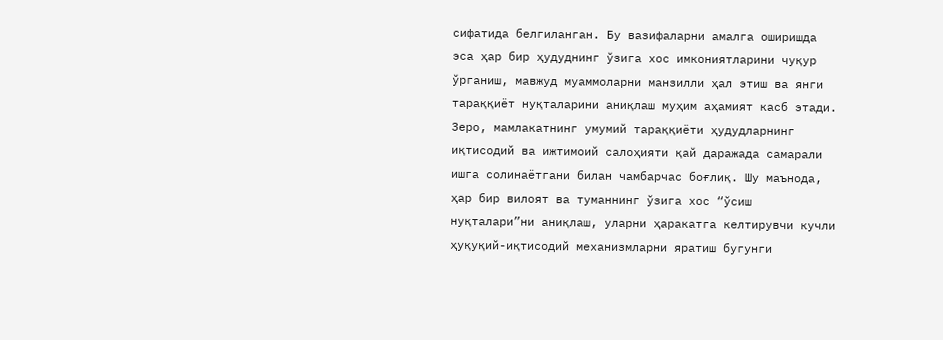сифатида белгиланган. Бу вазифаларни амалга оширишда эса ҳар бир ҳудуднинг ўзига хос имкониятларини чуқур ўрганиш, мавжуд муаммоларни манзилли ҳал этиш ва янги тараққиёт нуқталарини аниқлаш муҳим аҳамият касб этади. Зеро, мамлакатнинг умумий тараққиёти ҳудудларнинг иқтисодий ва ижтимоий салоҳияти қай даражада самарали ишга солинаётгани билан чамбарчас боғлиқ. Шу маънода, ҳар бир вилоят ва туманнинг ўзига хос “ўсиш нуқталари”ни аниқлаш, уларни ҳаракатга келтирувчи кучли ҳуқуқий-иқтисодий механизмларни яратиш бугунги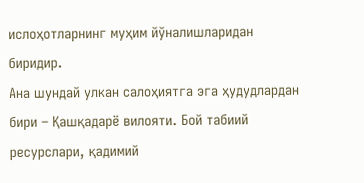ислоҳотларнинг муҳим йўналишларидан биридир.
Ана шундай улкан салоҳиятга эга ҳудудлардан бири – Қашқадарё вилояти. Бой табиий ресурслари, қадимий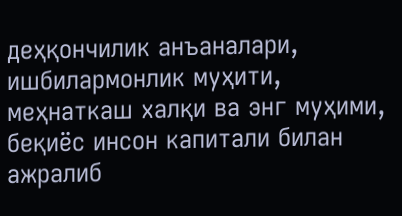деҳқончилик анъаналари, ишбилармонлик муҳити, меҳнаткаш халқи ва энг муҳими, беқиёс инсон капитали билан ажралиб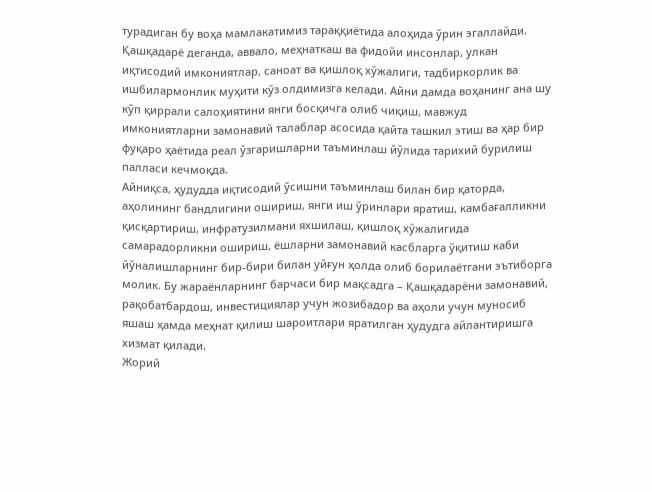турадиган бу воҳа мамлакатимиз тараққиётида алоҳида ўрин эгаллайди.
Қашқадарё деганда, аввало, меҳнаткаш ва фидойи инсонлар, улкан иқтисодий имкониятлар, саноат ва қишлоқ хўжалиги, тадбиркорлик ва ишбилармонлик муҳити кўз олдимизга келади. Айни дамда воҳанинг ана шу кўп қиррали салоҳиятини янги босқичга олиб чиқиш, мавжуд имкониятларни замонавий талаблар асосида қайта ташкил этиш ва ҳар бир фуқаро ҳаётида реал ўзгаришларни таъминлаш йўлида тарихий бурилиш палласи кечмоқда.
Айниқса, ҳудудда иқтисодий ўсишни таъминлаш билан бир қаторда, аҳолининг бандлигини ошириш, янги иш ўринлари яратиш, камбағалликни қисқартириш, инфратузилмани яхшилаш, қишлоқ хўжалигида самарадорликни ошириш, ёшларни замонавий касбларга ўқитиш каби йўналишларнинг бир-бири билан уйғун ҳолда олиб борилаётгани эътиборга молик. Бу жараёнларнинг барчаси бир мақсадга – Қашқадарёни замонавий, рақобатбардош, инвестициялар учун жозибадор ва аҳоли учун муносиб яшаш ҳамда меҳнат қилиш шароитлари яратилган ҳудудга айлантиришга хизмат қилади.
Жорий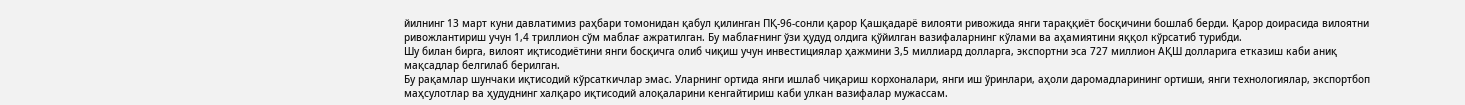йилнинг 13 март куни давлатимиз раҳбари томонидан қабул қилинган ПҚ-96-сонли қарор Қашқадарё вилояти ривожида янги тараққиёт босқичини бошлаб берди. Қарор доирасида вилоятни ривожлантириш учун 1,4 триллион сўм маблағ ажратилган. Бу маблағнинг ўзи ҳудуд олдига қўйилган вазифаларнинг кўлами ва аҳамиятини яққол кўрсатиб турибди.
Шу билан бирга, вилоят иқтисодиётини янги босқичга олиб чиқиш учун инвестициялар ҳажмини 3,5 миллиард долларга, экспортни эса 727 миллион АҚШ долларига етказиш каби аниқ мақсадлар белгилаб берилган.
Бу рақамлар шунчаки иқтисодий кўрсаткичлар эмас. Уларнинг ортида янги ишлаб чиқариш корхоналари, янги иш ўринлари, аҳоли даромадларининг ортиши, янги технологиялар, экспортбоп маҳсулотлар ва ҳудуднинг халқаро иқтисодий алоқаларини кенгайтириш каби улкан вазифалар мужассам.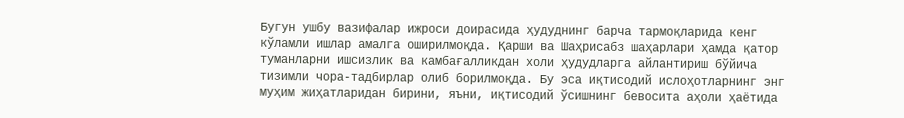Бугун ушбу вазифалар ижроси доирасида ҳудуднинг барча тармоқларида кенг кўламли ишлар амалга оширилмоқда. Қарши ва Шаҳрисабз шаҳарлари ҳамда қатор туманларни ишсизлик ва камбағалликдан холи ҳудудларга айлантириш бўйича тизимли чора-тадбирлар олиб борилмоқда. Бу эса иқтисодий ислоҳотларнинг энг муҳим жиҳатларидан бирини, яъни, иқтисодий ўсишнинг бевосита аҳоли ҳаётида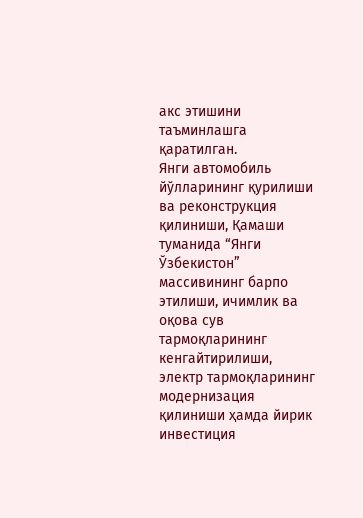акс этишини таъминлашга қаратилган.
Янги автомобиль йўлларининг қурилиши ва реконструкция қилиниши, Қамаши туманида “Янги Ўзбекистон” массивининг барпо этилиши, ичимлик ва оқова сув тармоқларининг кенгайтирилиши, электр тармоқларининг модернизация қилиниши ҳамда йирик инвестиция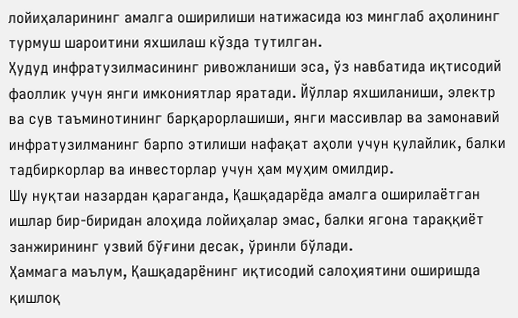лойиҳаларининг амалга оширилиши натижасида юз минглаб аҳолининг турмуш шароитини яхшилаш кўзда тутилган.
Ҳудуд инфратузилмасининг ривожланиши эса, ўз навбатида иқтисодий фаоллик учун янги имкониятлар яратади. Йўллар яхшиланиши, электр ва сув таъминотининг барқарорлашиши, янги массивлар ва замонавий инфратузилманинг барпо этилиши нафақат аҳоли учун қулайлик, балки тадбиркорлар ва инвесторлар учун ҳам муҳим омилдир.
Шу нуқтаи назардан қараганда, Қашқадарёда амалга оширилаётган ишлар бир-биридан алоҳида лойиҳалар эмас, балки ягона тараққиёт занжирининг узвий бўғини десак, ўринли бўлади.
Ҳаммага маълум, Қашқадарёнинг иқтисодий салоҳиятини оширишда қишлоқ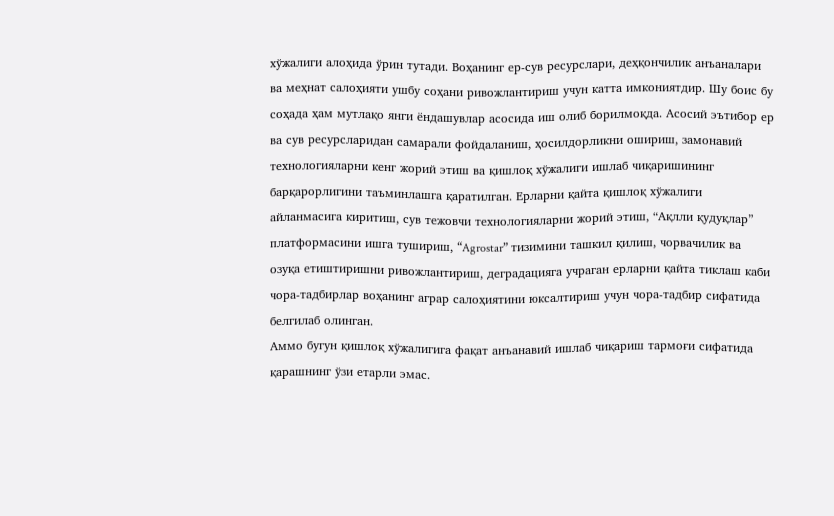хўжалиги алоҳида ўрин тутади. Воҳанинг ер-сув ресурслари, деҳқончилик анъаналари ва меҳнат салоҳияти ушбу соҳани ривожлантириш учун катта имкониятдир. Шу боис бу соҳада ҳам мутлақо янги ёндашувлар асосида иш олиб борилмоқда. Асосий эътибор ер ва сув ресурсларидан самарали фойдаланиш, ҳосилдорликни ошириш, замонавий технологияларни кенг жорий этиш ва қишлоқ хўжалиги ишлаб чиқаришининг барқарорлигини таъминлашга қаратилган. Eрларни қайта қишлоқ хўжалиги айланмасига киритиш, сув тежовчи технологияларни жорий этиш, “Ақлли қудуқлар” платформасини ишга тушириш, “Agrostar” тизимини ташкил қилиш, чорвачилик ва озуқа етиштиришни ривожлантириш, деградацияга учраган ерларни қайта тиклаш каби чора-тадбирлар воҳанинг аграр салоҳиятини юксалтириш учун чора-тадбир сифатида белгилаб олинган.
Аммо бугун қишлоқ хўжалигига фақат анъанавий ишлаб чиқариш тармоғи сифатида қарашнинг ўзи етарли эмас.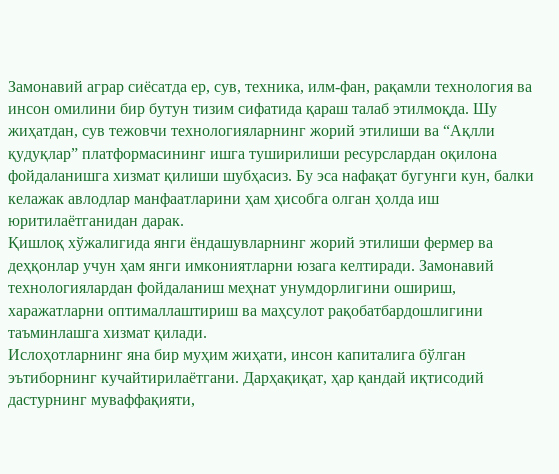Замонавий аграр сиёсатда ер, сув, техника, илм-фан, рақамли технология ва инсон омилини бир бутун тизим сифатида қараш талаб этилмоқда. Шу жиҳатдан, сув тежовчи технологияларнинг жорий этилиши ва “Ақлли қудуқлар” платформасининг ишга туширилиши ресурслардан оқилона фойдаланишга хизмат қилиши шубҳасиз. Бу эса нафақат бугунги кун, балки келажак авлодлар манфаатларини ҳам ҳисобга олган ҳолда иш юритилаётганидан дарак.
Қишлоқ хўжалигида янги ёндашувларнинг жорий этилиши фермер ва деҳқонлар учун ҳам янги имкониятларни юзага келтиради. Замонавий технологиялардан фойдаланиш меҳнат унумдорлигини ошириш, харажатларни оптималлаштириш ва маҳсулот рақобатбардошлигини таъминлашга хизмат қилади.
Ислоҳотларнинг яна бир муҳим жиҳати, инсон капиталига бўлган эътиборнинг кучайтирилаётгани. Дарҳақиқат, ҳар қандай иқтисодий дастурнинг муваффақияти,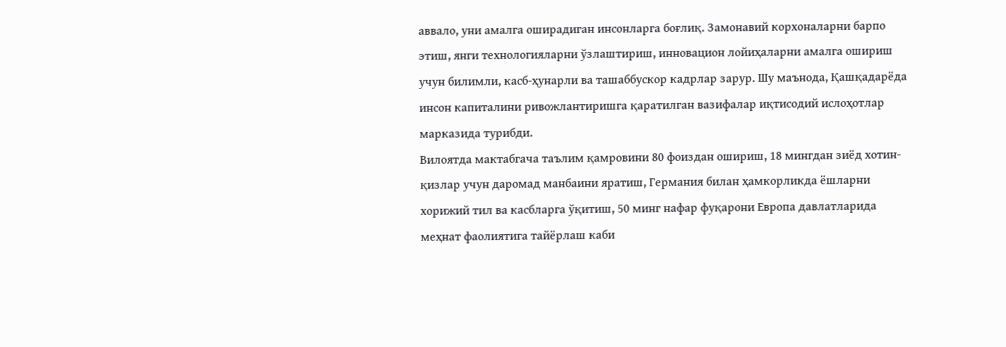аввало, уни амалга оширадиган инсонларга боғлиқ. Замонавий корхоналарни барпо этиш, янги технологияларни ўзлаштириш, инновацион лойиҳаларни амалга ошириш учун билимли, касб-ҳунарли ва ташаббускор кадрлар зарур. Шу маънода, Қашқадарёда инсон капиталини ривожлантиришга қаратилган вазифалар иқтисодий ислоҳотлар марказида турибди.
Вилоятда мактабгача таълим қамровини 80 фоиздан ошириш, 18 мингдан зиёд хотин-қизлар учун даромад манбаини яратиш, Германия билан ҳамкорликда ёшларни хорижий тил ва касбларга ўқитиш, 50 минг нафар фуқарони Европа давлатларида меҳнат фаолиятига тайёрлаш каби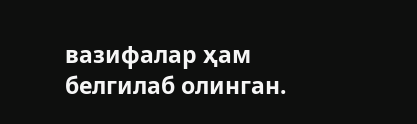вазифалар ҳам белгилаб олинган.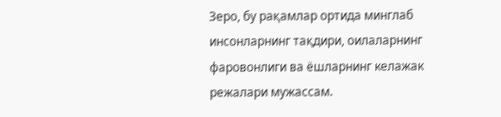Зеро, бу рақамлар ортида минглаб инсонларнинг тақдири, оилаларнинг фаровонлиги ва ёшларнинг келажак режалари мужассам.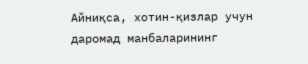Айниқса, хотин-қизлар учун даромад манбаларининг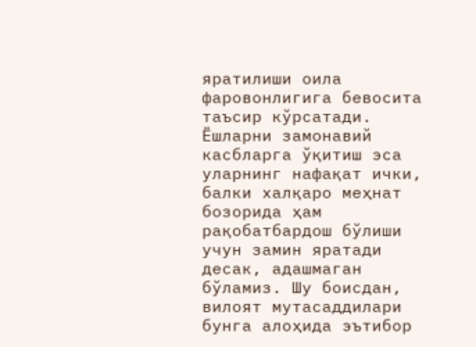яратилиши оила фаровонлигига бевосита таъсир кўрсатади. Ёшларни замонавий касбларга ўқитиш эса уларнинг нафақат ички, балки халқаро меҳнат бозорида ҳам рақобатбардош бўлиши учун замин яратади десак, адашмаган бўламиз. Шу боисдан, вилоят мутасаддилари бунга алоҳида эътибор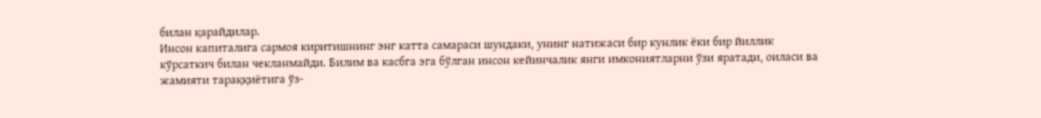билан қарайдилар.
Инсон капиталига сармоя киритишнинг энг катта самараси шундаки, унинг натижаси бир кунлик ёки бир йиллик кўрсаткич билан чекланмайди. Билим ва касбга эга бўлган инсон кейинчалик янги имкониятларни ўзи яратади, оиласи ва жамияти тараққиётига ўз-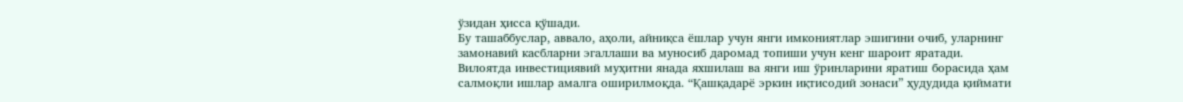ўзидан ҳисса қўшади.
Бу ташаббуслар, аввало, аҳоли, айниқса ёшлар учун янги имкониятлар эшигини очиб, уларнинг замонавий касбларни эгаллаши ва муносиб даромад топиши учун кенг шароит яратади.
Вилоятда инвестициявий муҳитни янада яхшилаш ва янги иш ўринларини яратиш борасида ҳам салмоқли ишлар амалга оширилмоқда. “Қашқадарё эркин иқтисодий зонаси” ҳудудида қиймати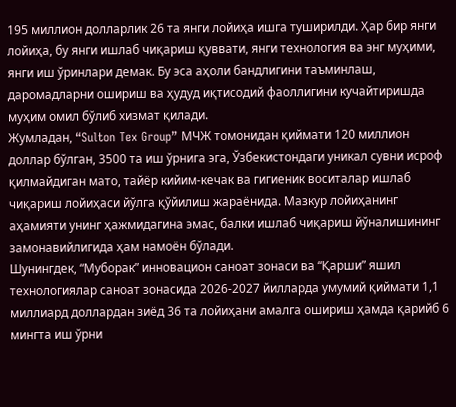195 миллион долларлик 26 та янги лойиҳа ишга туширилди. Ҳар бир янги лойиҳа, бу янги ишлаб чиқариш қуввати, янги технология ва энг муҳими, янги иш ўринлари демак. Бу эса аҳоли бандлигини таъминлаш, даромадларни ошириш ва ҳудуд иқтисодий фаоллигини кучайтиришда муҳим омил бўлиб хизмат қилади.
Жумладан, “Sulton Tex Group” МЧЖ томонидан қиймати 120 миллион доллар бўлган, 3500 та иш ўрнига эга, Ўзбекистондаги уникал сувни исроф қилмайдиган мато, тайёр кийим-кечак ва гигиеник воситалар ишлаб чиқариш лойиҳаси йўлга қўйилиш жараёнида. Мазкур лойиҳанинг аҳамияти унинг ҳажмидагина эмас, балки ишлаб чиқариш йўналишининг замонавийлигида ҳам намоён бўлади.
Шунингдек, “Муборак” инновацион саноат зонаси ва “Қарши” яшил технологиялар саноат зонасида 2026-2027 йилларда умумий қиймати 1,1 миллиард доллардан зиёд 36 та лойиҳани амалга ошириш ҳамда қарийб 6 мингта иш ўрни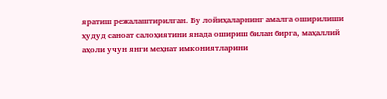яратиш режалаштирилган. Бу лойиҳаларнинг амалга оширилиши ҳудуд саноат салоҳиятини янада ошириш билан бирга, маҳаллий аҳоли учун янги меҳнат имкониятларини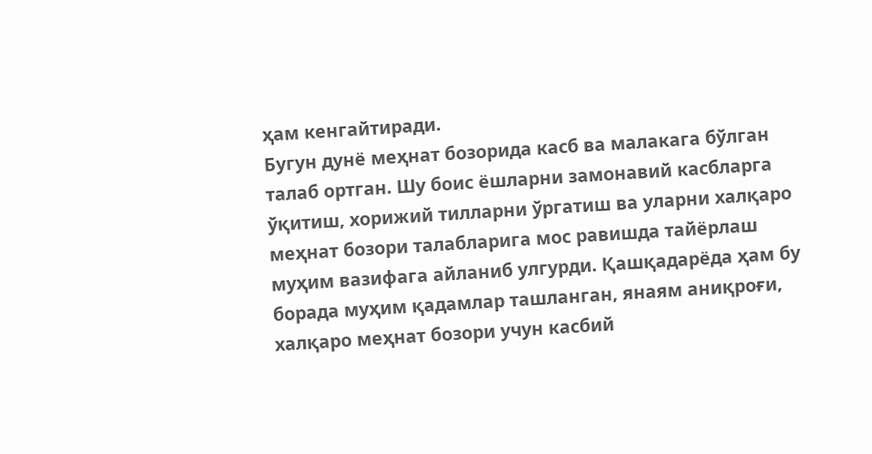ҳам кенгайтиради.
Бугун дунё меҳнат бозорида касб ва малакага бўлган талаб ортган. Шу боис ёшларни замонавий касбларга ўқитиш, хорижий тилларни ўргатиш ва уларни халқаро меҳнат бозори талабларига мос равишда тайёрлаш муҳим вазифага айланиб улгурди. Қашқадарёда ҳам бу борада муҳим қадамлар ташланган, янаям аниқроғи, халқаро меҳнат бозори учун касбий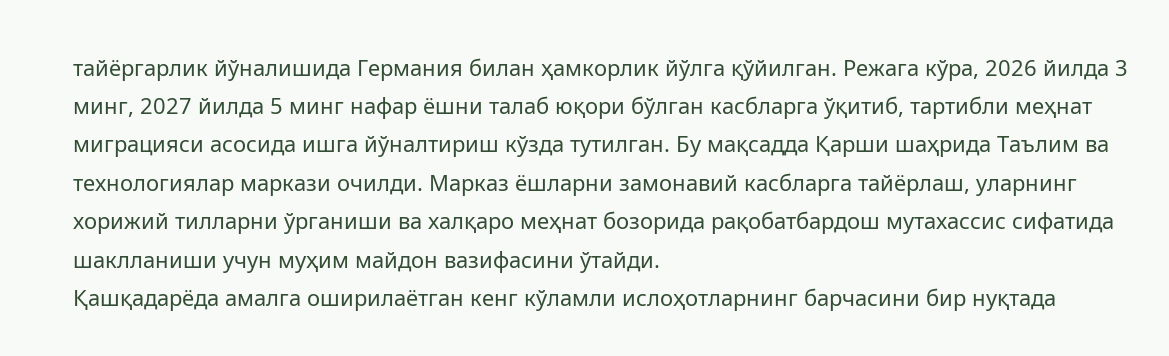тайёргарлик йўналишида Германия билан ҳамкорлик йўлга қўйилган. Режага кўра, 2026 йилда 3 минг, 2027 йилда 5 минг нафар ёшни талаб юқори бўлган касбларга ўқитиб, тартибли меҳнат миграцияси асосида ишга йўналтириш кўзда тутилган. Бу мақсадда Қарши шаҳрида Таълим ва технологиялар маркази очилди. Марказ ёшларни замонавий касбларга тайёрлаш, уларнинг хорижий тилларни ўрганиши ва халқаро меҳнат бозорида рақобатбардош мутахассис сифатида шаклланиши учун муҳим майдон вазифасини ўтайди.
Қашқадарёда амалга оширилаётган кенг кўламли ислоҳотларнинг барчасини бир нуқтада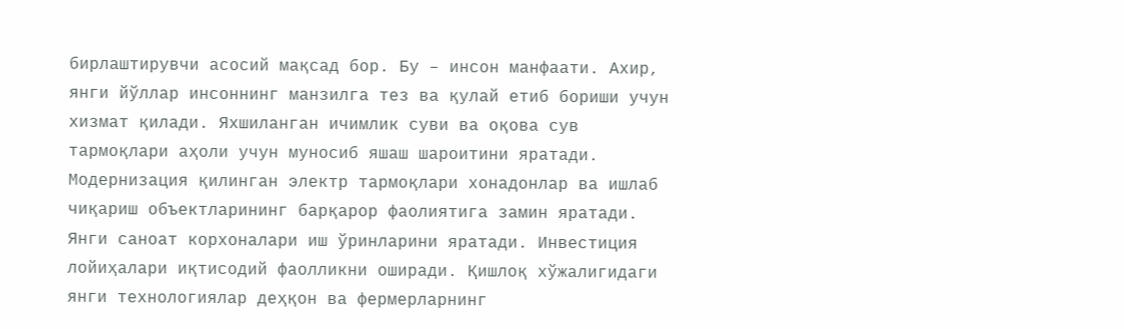бирлаштирувчи асосий мақсад бор. Бу – инсон манфаати. Ахир, янги йўллар инсоннинг манзилга тез ва қулай етиб бориши учун хизмат қилади. Яхшиланган ичимлик суви ва оқова сув тармоқлари аҳоли учун муносиб яшаш шароитини яратади. Модернизация қилинган электр тармоқлари хонадонлар ва ишлаб чиқариш объектларининг барқарор фаолиятига замин яратади. Янги саноат корхоналари иш ўринларини яратади. Инвестиция лойиҳалари иқтисодий фаолликни оширади. Қишлоқ хўжалигидаги янги технологиялар деҳқон ва фермерларнинг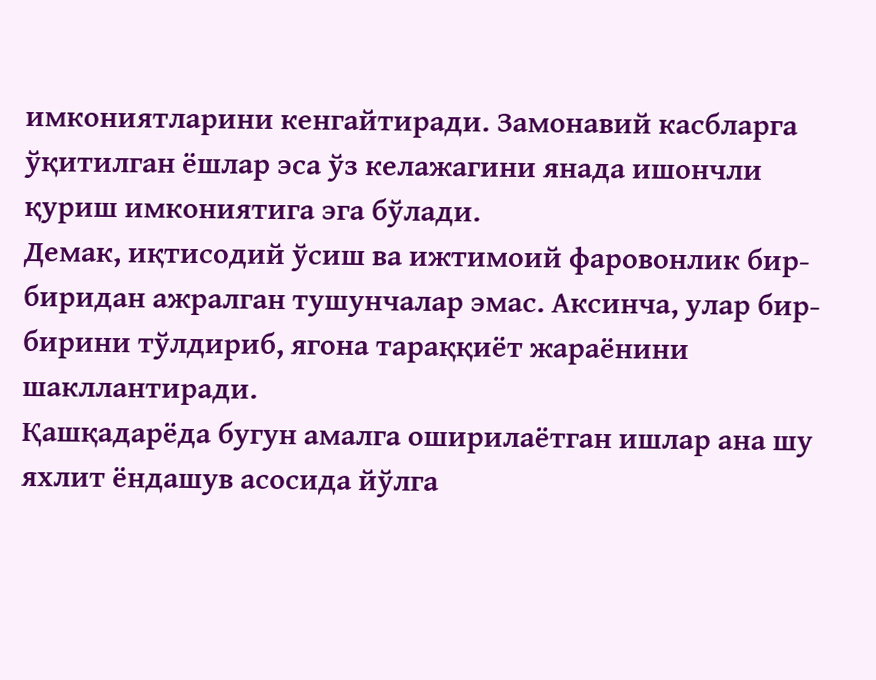имкониятларини кенгайтиради. Замонавий касбларга ўқитилган ёшлар эса ўз келажагини янада ишончли қуриш имкониятига эга бўлади.
Демак, иқтисодий ўсиш ва ижтимоий фаровонлик бир-биридан ажралган тушунчалар эмас. Аксинча, улар бир-бирини тўлдириб, ягона тараққиёт жараёнини шакллантиради.
Қашқадарёда бугун амалга оширилаётган ишлар ана шу яхлит ёндашув асосида йўлга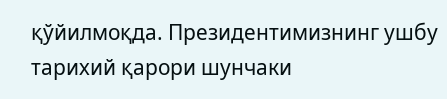қўйилмоқда. Президентимизнинг ушбу тарихий қарори шунчаки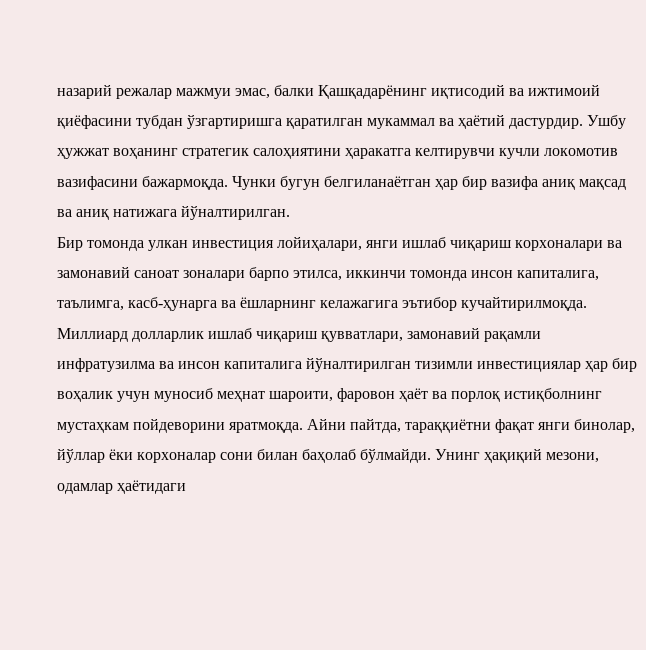назарий режалар мажмуи эмас, балки Қашқадарёнинг иқтисодий ва ижтимоий қиёфасини тубдан ўзгартиришга қаратилган мукаммал ва ҳаётий дастурдир. Ушбу ҳужжат воҳанинг стратегик салоҳиятини ҳаракатга келтирувчи кучли локомотив вазифасини бажармоқда. Чунки бугун белгиланаётган ҳар бир вазифа аниқ мақсад ва аниқ натижага йўналтирилган.
Бир томонда улкан инвестиция лойиҳалари, янги ишлаб чиқариш корхоналари ва замонавий саноат зоналари барпо этилса, иккинчи томонда инсон капиталига, таълимга, касб-ҳунарга ва ёшларнинг келажагига эътибор кучайтирилмоқда.
Миллиард долларлик ишлаб чиқариш қувватлари, замонавий рақамли инфратузилма ва инсон капиталига йўналтирилган тизимли инвестициялар ҳар бир воҳалик учун муносиб меҳнат шароити, фаровон ҳаёт ва порлоқ истиқболнинг мустаҳкам пойдеворини яратмоқда. Айни пайтда, тараққиётни фақат янги бинолар, йўллар ёки корхоналар сони билан баҳолаб бўлмайди. Унинг ҳақиқий мезони, одамлар ҳаётидаги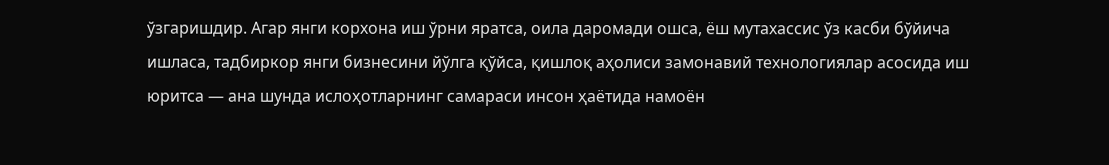ўзгаришдир. Агар янги корхона иш ўрни яратса, оила даромади ошса, ёш мутахассис ўз касби бўйича ишласа, тадбиркор янги бизнесини йўлга қўйса, қишлоқ аҳолиси замонавий технологиялар асосида иш юритса — ана шунда ислоҳотларнинг самараси инсон ҳаётида намоён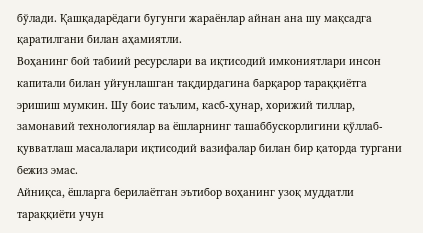бўлади. Қашқадарёдаги бугунги жараёнлар айнан ана шу мақсадга қаратилгани билан аҳамиятли.
Воҳанинг бой табиий ресурслари ва иқтисодий имкониятлари инсон капитали билан уйғунлашган тақдирдагина барқарор тараққиётга эришиш мумкин. Шу боис таълим, касб-ҳунар, хорижий тиллар, замонавий технологиялар ва ёшларнинг ташаббускорлигини қўллаб-қувватлаш масалалари иқтисодий вазифалар билан бир қаторда тургани бежиз эмас.
Айниқса, ёшларга берилаётган эътибор воҳанинг узоқ муддатли тараққиёти учун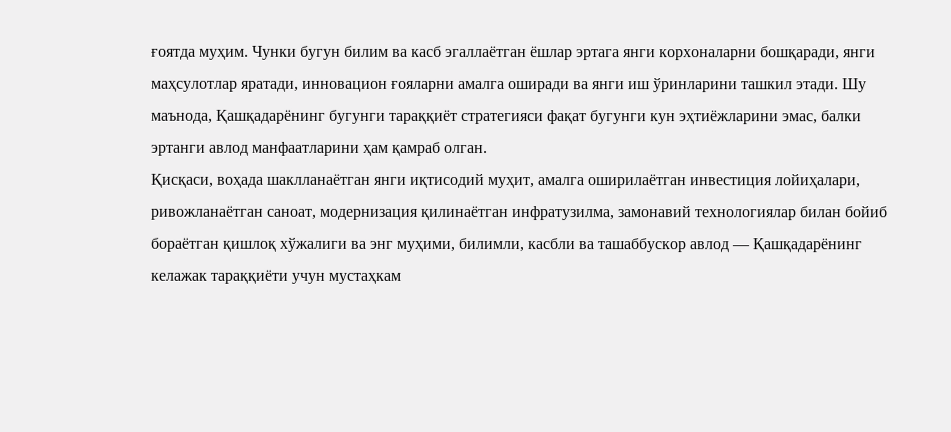ғоятда муҳим. Чунки бугун билим ва касб эгаллаётган ёшлар эртага янги корхоналарни бошқаради, янги маҳсулотлар яратади, инновацион ғояларни амалга оширади ва янги иш ўринларини ташкил этади. Шу маънода, Қашқадарёнинг бугунги тараққиёт стратегияси фақат бугунги кун эҳтиёжларини эмас, балки эртанги авлод манфаатларини ҳам қамраб олган.
Қисқаси, воҳада шаклланаётган янги иқтисодий муҳит, амалга оширилаётган инвестиция лойиҳалари, ривожланаётган саноат, модернизация қилинаётган инфратузилма, замонавий технологиялар билан бойиб бораётган қишлоқ хўжалиги ва энг муҳими, билимли, касбли ва ташаббускор авлод — Қашқадарёнинг келажак тараққиёти учун мустаҳкам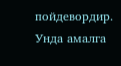пойдевордир. Унда амалга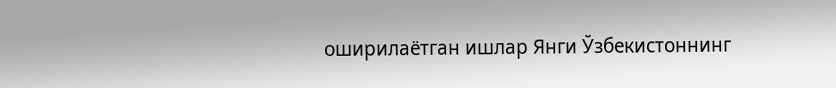оширилаётган ишлар Янги Ўзбекистоннинг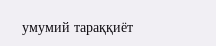умумий тараққиёт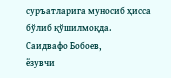суръатларига муносиб ҳисса бўлиб қўшилмоқда.
Саидвафо Бобоев,
ёзувчи